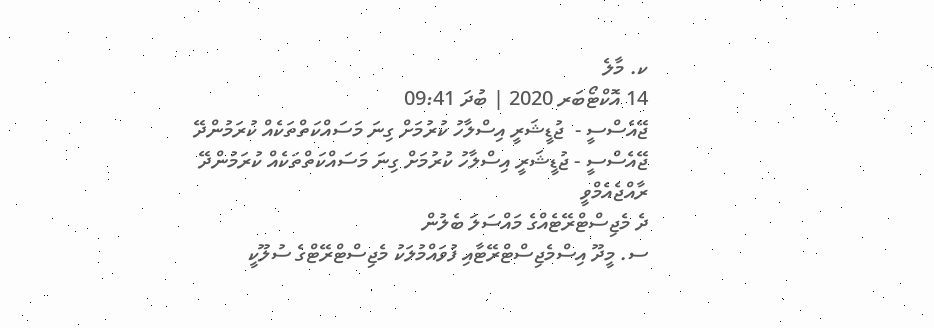ކ. މާލެ
14 އޮކްޓޯބަރ 2020 | ބުދަ 09:41
ޖޭއެސްސީ -  ޖުޑީޝަރީ އިސްލާހު ކުރުމަށް ގިނަ މަސައްކަތްތަކެއް ކުރަމުންދޭ
ޖޭއެސްސީ - ޖުޑީޝަރީ އިސްލާހު ކުރުމަށް ގިނަ މަސައްކަތްތަކެއް ކުރަމުންދޭ
ރާއްޖެއެމްވީ
ދެ މެޖިސްޓްރޭޓެއްގެ މައްސަލަ ބެލުން
ސ. މީދޫ އިސްމެޖިސްޓްރޭޓާއި ފުވައްމުލަކު މެޖިސްޓްރޭޓްގެ ސުލޫކީ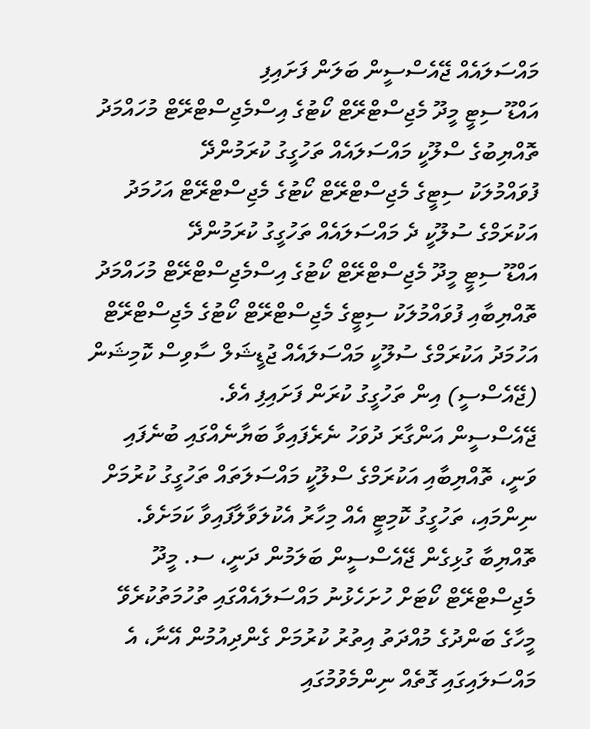މައްސަލައެއް ޖޭއެސްސީން ބަލަން ފަށައިފި
އައްޑޫ ސިޓީ މީދޫ މެޖިސްޓްރޭޓް ކޯޓުގެ އިސްމެޖިސްޓްރޭޓް މުހައްމަދު ތޮއްޔިބުގެ ސްލޫކީ މައްސަލައެއް ތަހުގީގު ކުރަމުންދޭ
ފުވައްމުލަކު ސިޓީގެ މެޖިސްޓްރޭޓް ކޯޓުގެ މެޖިސްޓްރޭޓް އަހުމަދު އަކުރަމްގެ ސުލޫކީ ދެ މައްސަލައެއް ތަހުގީގު ކުރަމުންދޭ
އައްޑޫ ސިޓީ މީދޫ މެޖިސްޓްރޭޓް ކޯޓުގެ އިސްމެޖިސްޓްރޭޓް މުހައްމަދު ތޮއްޔިބާއި ފުވައްމުލަކު ސިޓީގެ މެޖިސްޓްރޭޓް ކޯޓުގެ މެޖިސްޓްރޭޓް އަހުމަދު އަކުރަމްގެ ސުލޫކީ މައްސަލައެއް ޖުޑީޝަލް ސާވިސް ކޮމިޝަން (ޖޭއެސްސީ) އިން ތަހުގީގު ކުރަން ފަށައިފި އެވެ.
ޖޭއެސްސީން އަންގާރަ ދުވަހު ނެރެފައިވާ ބަޔާނެއްގައި ބުނެފައި ވަނީ، ތޮއްޔިބާއި އަކުރަމްގެ ސްލޫކީ މައްސަލަތައް ތަހުގީގު ކުރުމަށް ނިންމައި، ތަހުގީގު ކޮމިޓީ އެއް މިހާރު އެކުލަވާލާފައިވާ ކަމަށެވެ.
ތޮއްޔިބާ ގުޅިގެން ޖޭއެސްސީން ބަލަމުން ދަނީ، ސ. މީދޫ މެޖިސްޓްރޭޓް ކޯޓަށް ހުށަހެޅުނު މައްސަލައެއްގައި ތުހުމަތުކުރެވޭ މީހާގެ ބަންދުގެ މުއްދަތު އިތުރު ކުރުމަށް ގެންދިއުމުން އޭނާ، އެ މައްސަލައިގައި ގޮތެއް ނިންމެވުމުގައި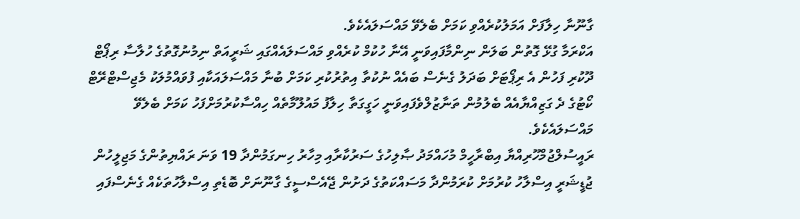ގާނޫނާ ހިލާފަށް އަމަލުކުރެއްވި ކަމަށް ބެލެވޭ މައްސަލައެކެވެ.
އަކްރަމާ ގުޅޭ ގޮތުން ބަލަން ނިންމާފައިވަނީ އޭނާ ހުކުމް ކުރެއްވި މައްސަލައެއްގައި ޝަރީއަތް ނިމުނުގޮތުގެ ހުލާސާ ރިޕޯޓް ދޫކުރި ފަހުން އެ ރިޕޯޓަށް ބަދަލު ގެނެސް ބައެއް ނުކުތާ އިތުރުކުރި ކަމަށް ބުނާ މައްސަލައަކާއި ފުވައްމުލަކު މެޖިސްޓްރޭޓް ކޯޓުގެ ދެ ގަޒިއްޔާއެއް ބެލުމުން ތަނާޒުލްވެފައިވަނީ ހަގީގަތާ ހިލާފު މައުލޫމާތެއް ހިއްސާކުރުމަށްފަހު ކަމަށް ބެލެވޭ މައްސަލައެކެވެ.
ރައީސުލްޖުމްހޫރިއްޔާ އިބްރާހީމް މުހައްމަދު ޞާލިހުގެ ސަރުކާރާއި މިހާރު ހިނގަމުންދާ 19 ވަނަ ރައްޔިތުންގެ މަޖިލީހުން ޖުޑީޝަރީ އިސްލާހު ކުރުމަށް ކުރަމުންދާ މަސައްކަތުގެ ދަށުން ޖޭއެސްސީގެ ގާނޫނަށް ބޮޑެތި އިސްލާހުތަކެއް ގެނެސްފައި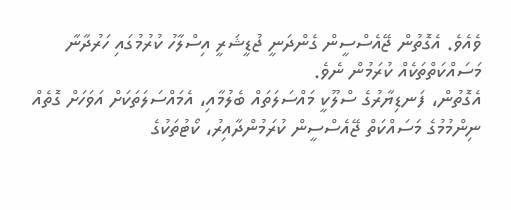ވެއެވެ. އެގޮތުން ޖޭއެސްސީން ގެންދަނީ ޖުޑީޝަރީ އިސްލާހު ކުރުމުގައި ހަރުދާނާ މަސައްކަތްތަކެއް ކުރަމުން ނެވެ.
އެގޮތުން، ފަނޑިޔާރުގެ ސްލޫކީ މައްސަލަތައް ބެލުމާއި، އެމައްސަލަތަކަށް އަވަހަށް ގޮތެއް ނިންމުމުގެ މަސައްކަތް ޖޭއެސްސީން ކުރަމުންދާއިރު، ކޯޓުތަކުގެ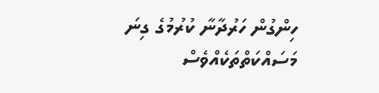ހިންގުން ހަރުދާނާ ކުރުމުގެ ގިނަ މަސައްކަތްތަކެއްވެސް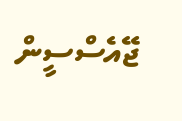ޖޭއެސްސީން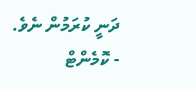ދަނީ ކުރަމުން ނެވެ.
- ކޮމެންޓް